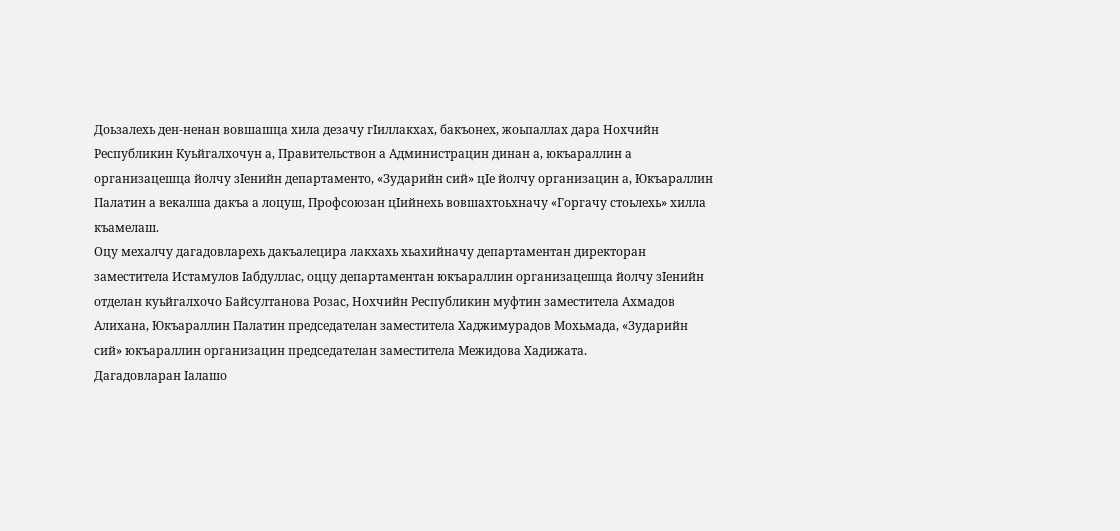Доьзалехь ден-ненан вовшашца хила дезачу гIиллакхах, бакъонех, жоьпаллах дара Нохчийн Республикин Куьйгалхочун а, Правительствон а Администрацин динан а, юкъараллин а организацешца йолчу зIенийн департаменто, «Зударийн сий» цIе йолчу организацин а, Юкъараллин Палатин а векалша дакъа а лоцуш, Профсоюзан цIийнехь вовшахтоьхначу «Горгачу стоьлехь» хилла къамелаш.
Оцу мехалчу дагадовларехь дакъалецира лакхахь хьахийначу департаментан директоран заместитела Истамулов Iабдуллас, оццу департаментан юкъараллин организацешца йолчу зIенийн отделан куьйгалхочо Байсултанова Розас, Нохчийн Республикин муфтин заместитела Ахмадов Алихана, Юкъараллин Палатин председателан заместитела Хаджимурадов Мохьмада, «Зударийн сий» юкъараллин организацин председателан заместитела Межидова Хадижата.
Дагадовларан Iалашо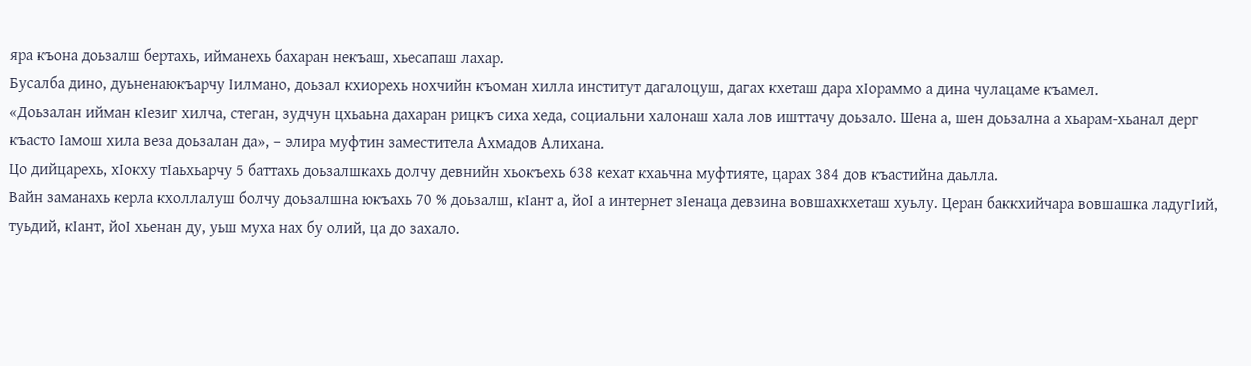яра къона доьзалш бертахь, ийманехь бахаран некъаш, хьесапаш лахар.
Бусалба дино, дуьненаюкъарчу Iилмано, доьзал кхиорехь нохчийн къоман хилла институт дагалоцуш, дагах кхеташ дара хIораммо а дина чулацаме къамел.
«Доьзалан ийман кIезиг хилча, стеган, зудчун цхьаьна дахаран рицкъ сиха хеда, социальни халонаш хала лов ишттачу доьзало. Шена а, шен доьзална а хьарам-хьанал дерг къасто Iамош хила веза доьзалан да», – элира муфтин заместитела Ахмадов Алихана.
Цо дийцарехь, хIокху тIаьхьарчу 5 баттахь доьзалшкахь долчу девнийн хьокъехь 638 кехат кхаьчна муфтияте, царах 384 дов къастийна даьлла.
Вайн заманахь керла кхоллалуш болчу доьзалшна юкъахь 70 % доьзалш, кIант а, йоI а интернет зIенаца девзина вовшахкхеташ хуьлу. Церан баккхийчара вовшашка ладугIий, туьдий, кIант, йоI хьенан ду, уьш муха нах бу олий, ца до захало.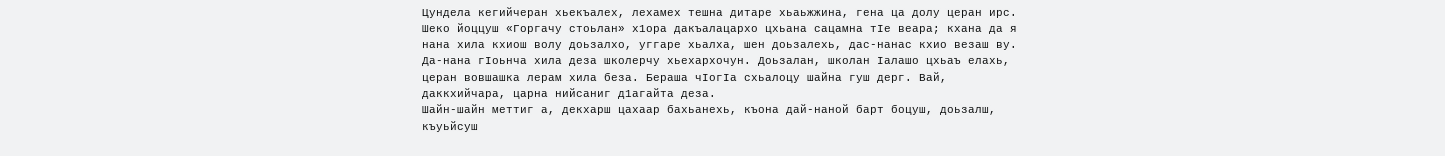Цундела кегийчеран хьекъалех, лехамех тешна дитаре хьаьжжина, гена ца долу церан ирс.
Шеко йоццуш «Горгачу стоьлан» х1ора дакъалацархо цхьана сацамна тIе веара; кхана да я нана хила кхиош волу доьзалхо, уггаре хьалха, шен доьзалехь, дас-нанас кхио везаш ву. Да-нана гIоьнча хила деза школерчу хьехархочун. Доьзалан, школан Iалашо цхьаъ елахь, церан вовшашка лерам хила беза. Бераша чIогIа схьалоцу шайна гуш дерг. Вай, даккхийчара, царна нийсаниг д1агайта деза.
Шайн-шайн меттиг а, декхарш цахаар бахьанехь, къона дай-наной барт боцуш, доьзалш, къуьйсуш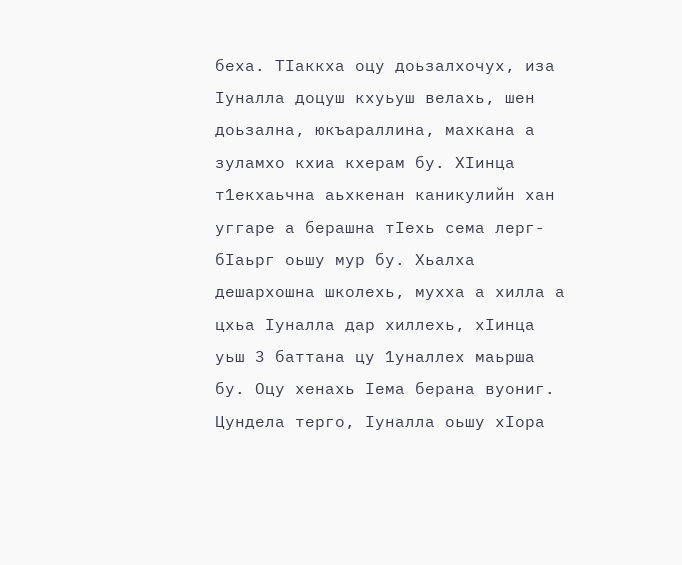беха. ТIаккха оцу доьзалхочух, иза Iуналла доцуш кхуьуш велахь, шен доьзална, юкъараллина, махкана а зуламхо кхиа кхерам бу. ХIинца т1екхаьчна аьхкенан каникулийн хан уггаре а берашна тIехь сема лерг-бIаьрг оьшу мур бу. Хьалха дешархошна школехь, мухха а хилла а цхьа Iуналла дар хиллехь, хIинца уьш 3 баттана цу 1уналлех маьрша бу. Оцу хенахь Iема берана вуониг. Цундела терго, Iуналла оьшу хIора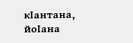кIантана, йоIана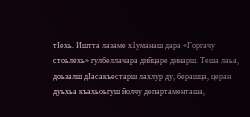тIехь. Иштта лазаме х1уманаш дара «Горгачу стоьлехь» гулбеллачара дийцаре динарш. Теша лаьа, доьзалш дIасакъестарш лахлур ду, берашца, церан дуьхьа къахьоьгуш йолчу департаменташа,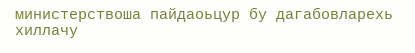министерствоша пайдаоьцур бу дагабовларехь хиллачу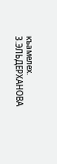къамелех.
З.ЭЛЬДЕРХАНОВА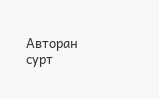Авторан сурт